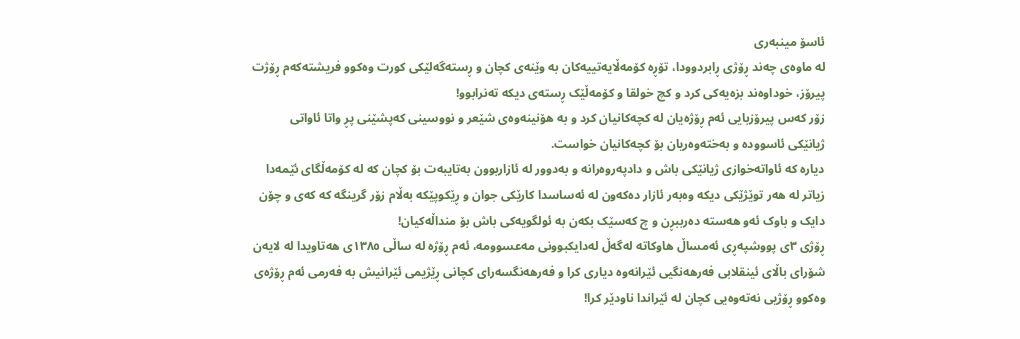ئاسۆ مینبەری
لە ماوەی چەند ڕۆژی ڕابردوودا، تۆڕە کۆمەڵایەتییەکان بە وێنەی کچان و ڕستەگەلێکی کورت وەکوو فریشتەکەم ڕۆژت پیرۆز، خوداوەند بزەیەکی کرد و کچ خولقا و کۆمەڵێک ڕستەی دیکە تەنرابوو!
زۆر کەس پیرۆزبایی ئەم ڕۆژەیان لە کچەکانیان کرد و بە هۆنینەوەی شێعر و نووسینی کەپشێنی پڕ واتا ئاواتی ژیانێکی ئاسوودە و بەختەوەریان بۆ کچەکانیان خواست.
دیارە کە ئاواتەخوازی ژیانێکی باش و دادپەروەرانە و بەدوور لە ئازاربوون بەتایبەت بۆ کچان کە لە کۆمەڵگای ئێمەدا زیاتر لە هەر توێژێکی دیکە وەبەر ئازار دەکەون لە ئەساسدا کارێکی جوان و ڕێکوپێکە بەڵام زۆر گرینگە کە کەی و چۆن دایک و باوک ئەو هەستە دەرببڕن و چ کەسێک بکەن بە ئولگویەکی باش بۆ منداڵەکیان!
ڕۆژی ٣ی پووشپەڕی ئەمساڵ هاوکاتە لەگەڵ لەدایکبوونی مەعسوومە، ئەم ڕۆژە لە ساڵی ١٣٨٥ی هەتاویدا لە لایەن شۆرای باڵای ئینقلابی فەرهەنگیی ئێرانەوە دیاری کرا و فەرهەنگسەرای کچانی ڕێژیمی ئێرانیش بە فەرمی ئەم ڕۆژەی وەکوو ڕۆژیی نەتەوەیی کچان لە ئێراندا ناودێر کرا!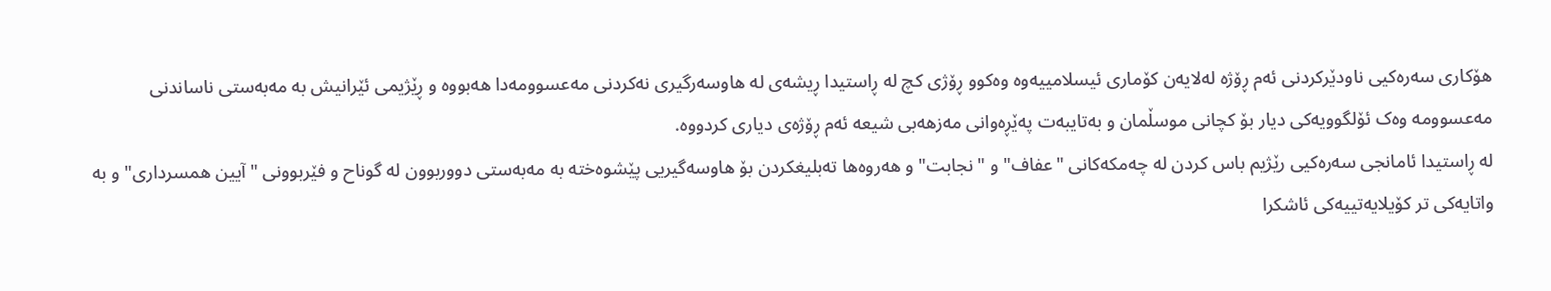هۆکاری سەرەکیی ناودێرکردنی ئەم ڕۆژە لەلایەن کۆماری ئیسلامییەوە وەکوو ڕۆژی کچ لە ڕاستیدا ڕیشەی لە هاوسەرگیری نەکردنی مەعسوومەدا هەبووە و ڕێژیمی ئێرانیش بە مەبەستی ناساندنی مەعسوومە وەک ئۆلگوویەکی دیار بۆ کچانی موسڵمان و بەتایبەت پەێڕەوانی مەزهەبی شیعە ئەم ڕۆژەی دیاری کردووە.
لە ڕاستیدا ئامانجی سەرەکیی رێژیم باس کردن لە چەمکەکانی "عفاف" و "نجابت" و هەروەها تەبلیغکردن بۆ هاوسەگیریی پێشوەختە بە مەبەستی دووربوون لە گوناح و فێربوونی "آیین همسرداری" و بە واتایەکی تر کۆیلایەتییەکی ئاشکرا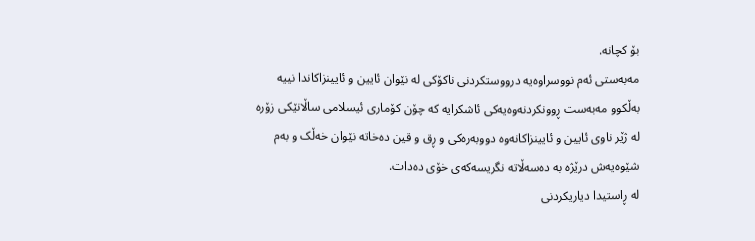بۆ کچانە.
مەبەستی ئەم نووسراوەیە درووستکردنی ناکۆکی لە نێوان ئایین و ئایینزاکاندا نییە بەڵکوو مەبەست ڕوونکردنەوەیەکی ئاشکرایە کە چۆن کۆماری ئیسلامی ساڵانێکی زۆرە لە ژێر ناوی ئایین و ئایینزاکانەوە دووبەرەکی و ڕق و قین دەخاتە نێوان خەڵک و بەم شێوەیەش درێژە بە دەسەڵاتە نگریسەکەی خۆی دەدات.
لە ڕاستیدا دیاریکردنی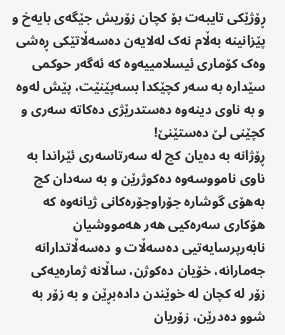ڕۆژێکی تایبەت بۆ کچان زۆریش جێگەی بایەخ و پێزانینە بەڵام نەک لەلایەن دەسەڵاتێکی ڕەشی وەک کۆماری ئیسلامییەوە کە ئەگەر حوکمی سێدارە بە سەر کچێکدا بسەپێنێت، پێش لەوە و بە ناوی دینەوە دەستدرێژی دەکاتە سەری و کچێنی لێ دەستێنێ!
ڕۆژانە بە دەیان کچ لە سەرتاسەری ئێراندا بە ناوی نامووسەوە دەکوژرێن و بە سەدان کچ بەهۆی گوشارە جۆراوجۆرەکانی ژیانەوە کە هۆکاری سەرەکیی هەر هەمووشیان نابەرپرسایەتیی دەسەڵات و دەسەڵاتدارانە جەمارانە، خۆیان دەکوژن، ساڵانە ژمارەیەکی زۆر لە کچان لە خوێندن دادەبڕێن و بە زۆر بە شوو دەدرێن، زۆریان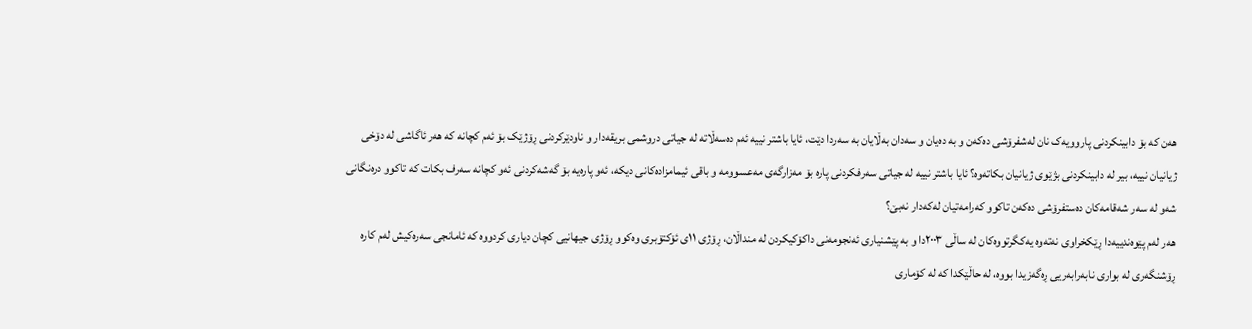هەن کە بۆ دابینکردنی پاروویەک نان لەشفرۆشی دەکەن و بە دەیان و سەدان بەڵایان بە سەردا دێت، ئایا باشتر نییە ئەم دەسەڵاتە لە جیاتی دروشمی بریقەدار و ناودێرکردنی ڕۆژێک بۆ ئەم کچانە کە هەر ئاگاشی لە دۆخی ژیانیان نییە، بیر لە دابینکردنی بژێوی ژیانیان بکاتەوە؟ ئایا باشتر نییە لە جیاتی سەرفکردنی پارە بۆ مەزارگەی مەعسوومە و باقی ئیمامزادەکانی دیکە، ئەو پارەیە بۆ گەشەکردنی ئەو کچانە سەرف بکات کە تاکوو درەنگانی شەو لە سەر شەقامەکان دەستفرۆشی دەکەن تاکوو کەرامەتیان لەکەدار نەبێ؟
هەر لەم پێوەندییەدا ڕێکخراوی نەتەوە یەکگرتووەکان لە ساڵی ٢٠٠٣دا و بە پێشنیاری ئەنجومەنی داکۆکیکردن لە منداڵان، ڕۆژی ١١ی ئۆکتۆبری وەکوو ڕۆژی جیهانیی کچان دیاری کردووە کە ئامانجی سەرەکیش لەم کارە ڕۆشنگەری لە بواری نابەرابەریی ڕەگەزیدا بووە، لە حاڵێکدا کە لە کۆماری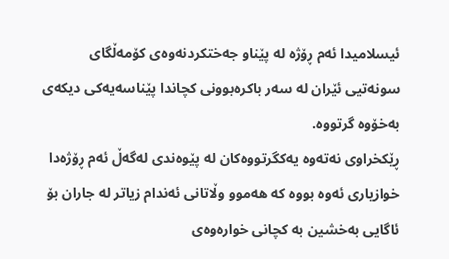ئیسلامیدا ئەم ڕۆژە لە پێناو جەختکردنەوەی کۆمەڵگای سونەتیی ئێران لە سەر باکرەبوونی کچاندا پێناسەیەکی دیکەی بەخۆوە گرتووە.
ڕێکخراوی نەتەوە یەکگرتووەکان لە پێوەندی لەگەڵ ئەم ڕۆژەدا خوازیاری ئەوە بووە کە هەموو وڵاتانی ئەندام زیاتر لە جاران بۆ ئاگایی بەخشین بە کچانی خوارەوەی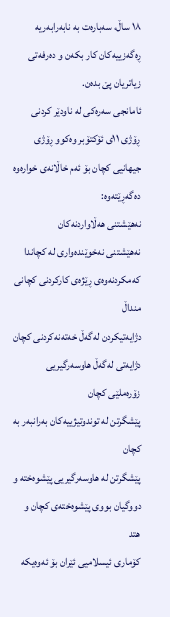١٨ ساڵ، سەبارەت بە نابەرابەریە ڕەگەزییەکان کار بکەن و دەرفەتی زیاتریان پێ بدەن.
ئامانجی سەرەکی لە ناودێر کردنی ڕۆژی ١١ی ئۆکتۆبر وەکوو ڕۆژی جیهانیی کچان بۆ ئەم خاڵانەی خوارەوە دەگەڕێتەوە:
نەهێشتنی هەڵاواردنەکان
نەهێشتنی نەخوێندەواری لە کچاندا
کەمکردنەوەی ڕێژەی کارکردنی کچانی منداڵ
دژایەتیکردن لەگەڵ خەتەنەکردنی کچان
دژایەتی لەگەڵ هاوسەرگیریی زۆرەملێی کچان
پێشگرتن لە توندوتیژییەکان بەرانبەر بە کچان
پێشگرتن لە هاوسەرگیریی پێشوەختە و دووگیان بووی پێشوەختەی کچان و هتد
کۆماری ئیسلامیی ئێران بۆ ئەوەیکە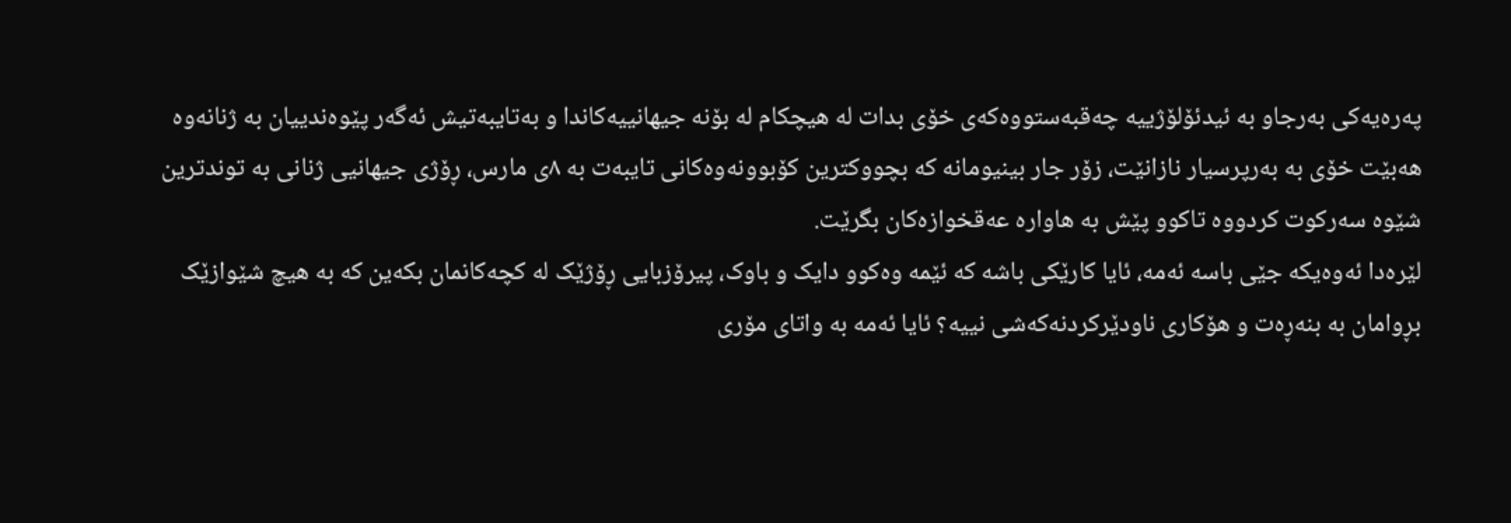پەرەیەکی بەرجاو بە ئیدئۆلۆژییە چەقبەستووەکەی خۆی بدات لە هیچکام لە بۆنە جیهانییەکاندا و بەتایبەتیش ئەگەر پێوەندییان بە ژنانەوە هەبێت خۆی بە بەرپرسیار نازانێت، زۆر جار بینیومانە کە بچووکترین کۆبوونەوەکانی تایبەت بە ٨ی مارس، ڕۆژی جیهانیی ژنانی بە توندترین شێوە سەرکوت کردووە تاکوو پێش بە هاوارە عەقخوازەکان بگرێت.
لێرەدا ئەوەیکە جێی باسە ئەمە، ئایا کارێکی باشە کە ئێمە وەکوو دایک و باوک، پیرۆزبایی ڕۆژێک لە کچەکانمان بکەین کە بە هیچ شێوازێک بڕوامان بە بنەڕەت و هۆکاری ناودێرکردنەکەشی نییە؟ ئایا ئەمە بە واتای مۆری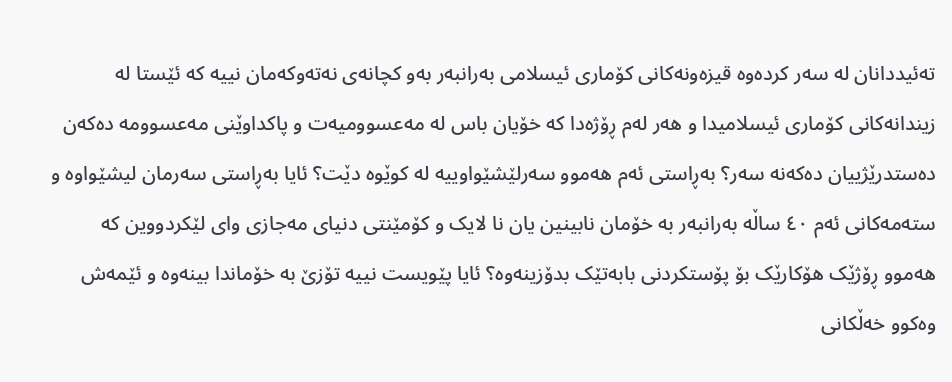تەئیددانان لە سەر کردەوە قیزەونەکانی کۆماری ئیسلامی بەرانبەر بەو کچانەی نەتەوکەمان نییە کە ئێستا لە زیندانەکانی کۆماری ئیسلامیدا و هەر لەم ڕۆژەدا کە خۆیان باس لە مەعسوومیەت و پاکداوێنی مەعسوومە دەکەن دەستدرێژییان دەکەنە سەر؟ بەڕاستی ئەم هەموو سەرلێشێواوییە لە کوێوە دێت؟ ئایا بەڕاستی سەرمان لیشێواوە و ستەمەکانی ئەم ٤٠ ساڵە بەرانبەر بە خۆمان نابینین یان نا لایک و کۆمێنتی دنیای مەجازی وای لێکردووین کە هەموو ڕۆژێک هۆکارێک بۆ پۆستکردنی بابەتێک بدۆزینەوە؟ ئایا پێویست نییە تۆزێ بە خۆماندا بینەوە و ئێمەش وەکوو خەڵکانی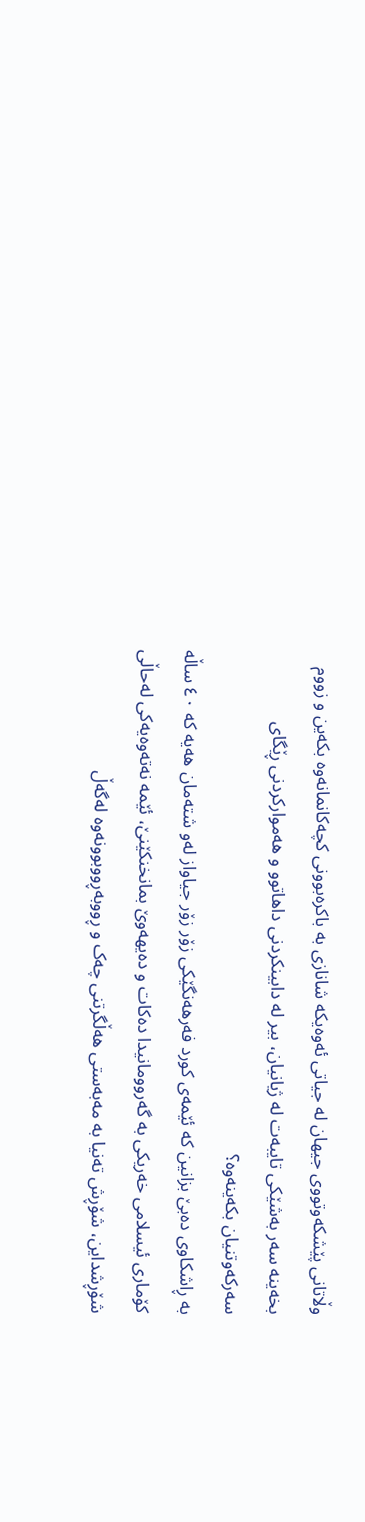وڵاتانی پێشکەوتووی جیهان لە جیاتی ئەوەیکە شانازی بە باکرەبوونی کچەکانمانەوە بکەین و زووم بخەینە سەر بەشێکی تایبەت لە ژیانیان، بیر لە دابینکردنی داهاتوو و هەموارکردنی ڕێگای سەرکەوتنیان بکەینەوە؟
بە ڕاشکاوی دەبێ بزانین کە ئێمەی کورد فەرهەنگێکی زۆر زۆر جیاواز لەو شتەمان هەیە کە ٤٠ ساڵە کۆماری ئیسلامی خەریکی بە گەروومانیدا دەکات و دەیهەوێ بمانخنکێنێ، ئێمە نەتەوەیەکی لەحاڵی شۆڕشداین، شۆڕش تەنیا بە مەبەستی هەڵگرتنی چەک و ڕووبەڕووبوونەوە لەگەڵ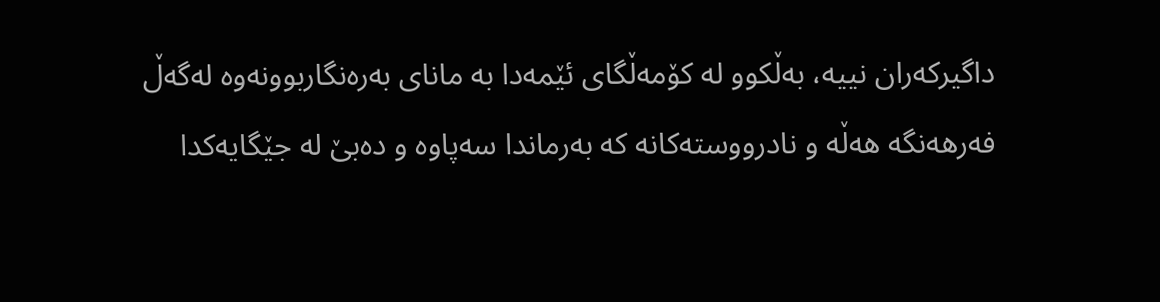داگیرکەران نییە، بەڵکوو لە کۆمەڵگای ئێمەدا بە مانای بەرەنگاربوونەوە لەگەڵ فەرهەنگە هەڵە و نادرووستەکانە کە بەرماندا سەپاوە و دەبێ لە جێگایەکدا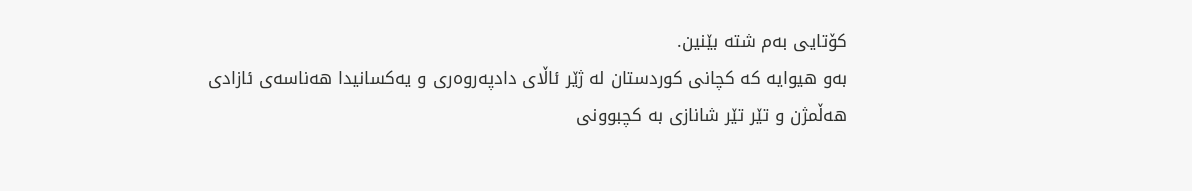کۆتایی بەم شتە بێنین.
بەو هیوایە کە کچانی کوردستان لە ژێر ئاڵای دادپەروەری و یەکسانیدا هەناسەی ئازادی هەڵمژن و تێر تێر شانازی بە کچبوونی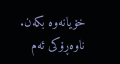خۆیانەوە بکەن.
ناوەڕۆکی ئەم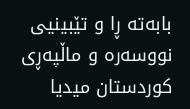بابەتە ڕا و تێبینیی نووسەرە و ماڵپەڕی کوردستان میدیا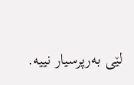لێی بەرپرسیار نییە.